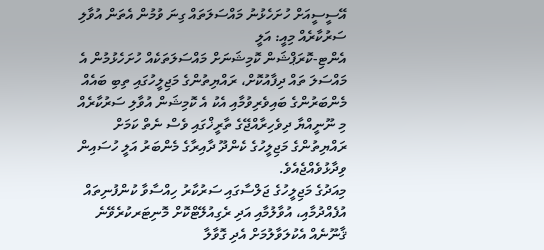އޭސީސީއަށް ހުށަހެޅުނު މައްސަލަތައް ގިނަ ވުމުން އެތަން އުވާލި ސަރުކާރެއް މިއީ: އަލީ
އެންޓި-ކޮރަޕްޝަން ކޮމިޝަނަށް މައްސަލަތަކެއް ހުށަހެޅުމުން އެ މައްސަލަ ތައް ދިފާއުކޮށް، ރައްޔިތުންގެ މަޖިލީހުގައި ތިބި ބައެއް މެންބަރުންގެ ބައިވެރިވުމާއި އެކު އެ ކޮމިޝަން އުވާލި ސަރުކާރެއް މި ނޫނީއްޔާ ދިވެހިރާއްޖޭގެ ތާރީޚްގައި ވެސް ނެތް ކަމަށް ރައްޔިތުންގެ މަޖިލީހުގެ ކެންދޫ ދާއިރާގެ މެންބަރު އަލީ ހުސައިން ވިދާޅުވެއްޖެއެވެ.
މިއަދުގެ މަޖިލީހުގެ ޖަލްސާގައި ސަރުކާރު ހިއްސާވާ ކުންފުނިތައް އުފެއްދުމާއި، އުވާލުމާއި އަދި ރެގިއުލޭޓްކޮށް މޮނިޓަރކުރެވޭނެ ޤާނޫނެއް އެކުލަވާލުމަށް އެދި ގޮވާލާ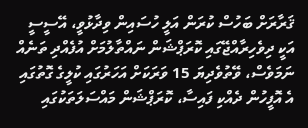ޤަރާރަށް ބަހުސް ކުރަން އަލީ ހުސައިން ވިދާޅުވީ، އޭސީސީ އަކީ ދިވެހިރާއްޖޭގައި ކޮރަޕްޝަން ނައްތާލުމަށް އުފެއްދި ތަނެއް ނަމަވެސް، ވޭތުވެދިޔަ 15 ވަރަކަށް އަހަރުގައި ކުލީގެ ގޮތުގައި އެ އޮފީހުން ދެއްކި ފައިސާ، ކޮރަޕްޝަން މައްސަލަތަކުގައި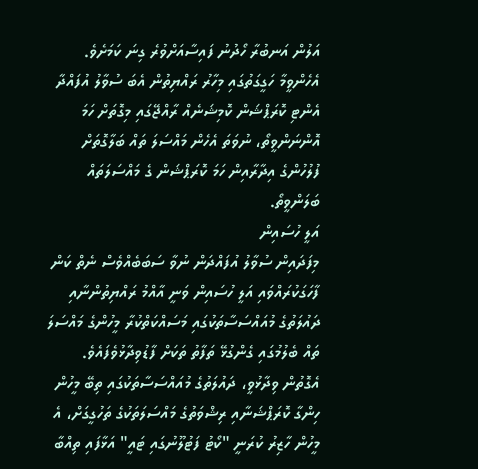އަލުން އަނބުރާ ހޯދުނު ފައިސާއަށްވުރެ ގިނަ ކަމަށެވެ.
އެހެންވީމާ ހަގީގަތުގައި މިހާރު ރައްޔިތުން އެބަ ސުވާލު އުފައްދާ އެންޓި ކޮރަޕްޝަން ކޮމިޝަނެއް ރާއްޖޭގައި މިގޮތަށް ހަމަ އޮންނަންވީތޯ، ނުވަތަ އެހެން މައްސަލަ ތައް ބަލާގޮތަށް ފުލުހުންގެ އިދާރާއިން ހަމަ ކޮރަޕްޝަން ގެ މައްސަލަތައް ބަލަންވީތޯ.
އަލީ ހުސައިން
މިފަދައިން ސުވާލު އުފައްދަން ނުވާ ސަބަބެއްވެސް ނެތް ކަން ފާހަގަކުރައްވައި އަލީ ހުސައިން ވަނީ އާއްމު ރައްޔިތުންނާއި ދައުލަތުގެ މުއައްސަސާތަކުގައި މަސައްކަތްކުރާ މީހުންގެ މައްސަލަ ތައް ބެލުމުގައި ގެންގުޅޭ ތަފާތު ތަކަށް ފާޑުވިދާޅުވެފައެވެ.
އެގޮތުން ވިދާޅުވީ، ދައުލަތުގެ މުއައްސަސާތަކުގައި ތިބޭ މީހުން ހިންގާ ކޮރަޕްޝަނާއި ރިޝްވަތުގެ މައްސަލަތަކުގެ ތަހުގީގަށް، އެ މީހުން ހާޒިރު ކުރަނީ "ކޯޓު ފަޓުލޫނުގައި ޓައީ" އަޅާފައި ތިއްބާ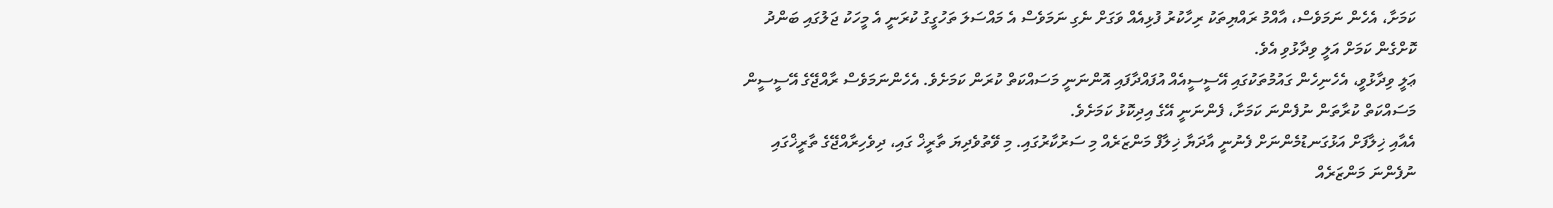ކަމަށާ، އެހެން ނަމަވެސް، އާއްމު ރައްޔިތަކު ރިހާކުރު ފުޅިއެއް ވަގަށް ނެގި ނަމަވެސް އެ މައްސަލަ ތަހުގީގު ކުރަނީ އެ މީހަކު ޖަލުގައި ބަންދު ކޮށްގެން ކަމަށް އަލީ ވިދާޅުވި އެވެ.
ޢަލީ ވިދާޅުވީ، އެހެނިހެން ގައުމުތަކުގައި އޭސީސީއެއް އުފައްދާފައި އޮންނަނީ މަސައްކަތް ކުރަން ކަމަށެވެ. އެހެންނަމަވެސް ރާއްޖޭގެ އޭސީސީން މަސައްކަތް ކުރާތަން ނުފެންނަ ކަމަށާ، ފެންނަނީ އޭގެ އިދިކޮޅު ކަމަށެވެ.
އެއާއި ޚިލާފަށް އަޅުގަނޑުމެންނަށް ފެނުނީ އާދަޔާ ޚިލާފް މަންޒަރެއް މި ސަރުކާރުގައި. މި ވޭތުވެދިޔަ ތާރީޚް ގައި، ދިވެހިރާއްޖޭގެ ތާރީޚްގައި ނުފެންނަ މަންޒަރެއް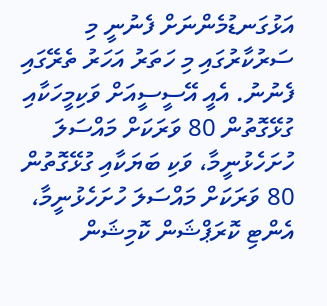އަޅުގަނޑުމެންނަށް ފެނުނީ މި ސަރުކާރުގައި މި ހަތަރު އަހަރު ތެރޭގައި ފެނުނު. އެއީ އޭސީސީއަށް ވަކިމީހަކާއި ގުޅޭގޮތުން 80 ވަރަކަށް މައްސަލަ ހުށަހެޅުނީމާ، ވަކި ބަޔަކާއި ގުޅޭގޮތުން 80 ވަރަކަށް މައްސަލަ ހުށަހެޅުނީމާ، އެންޓި ކޮރަޕްޝަން ކޮމިޝަން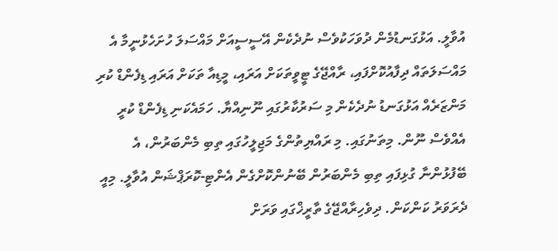އުވާލީ. އަޅުގަނޑުމެން ދުވަހަކުވެސް ނުދެކެން އޭސީސީއަށް މައްސަލަ ހުށަހެޅުނީމާ އެ މައްސަލަތައް ދިފާއުކޮށްފައި، ރާއްޖޭގެ ޓީވީތަކަށް އަރައި، މީޑިއާ ތަކަށް އަރައި ޑިފެންޑް ކުރި މަންޒަރެއް އަޅުގަނޑު ނުދެކެން މި ސަރުކާރުގައި ނޫނިއްޔާ. ހަމައެކަނި ޑިފެންޑް ކުރީ އެއްވެސް ނޫން. މިތަނުގައި. މި ރައްޔިތުންގެ މަޖިލީހުގައި ތިބި މެންބަރުން، އެ ބޭފުޅުންނާ ގުޅިފައި ތިބި މެންބަރުން ބޭނުންކޮށްގެން އެންޓި-ކޮރަޕްޝަން އުވާލީ. މިއީ ދެރަވަރު ކަންކަން. ދިވެހިރާއްޖޭގެ ތާރީޚްގައި ވަރަށް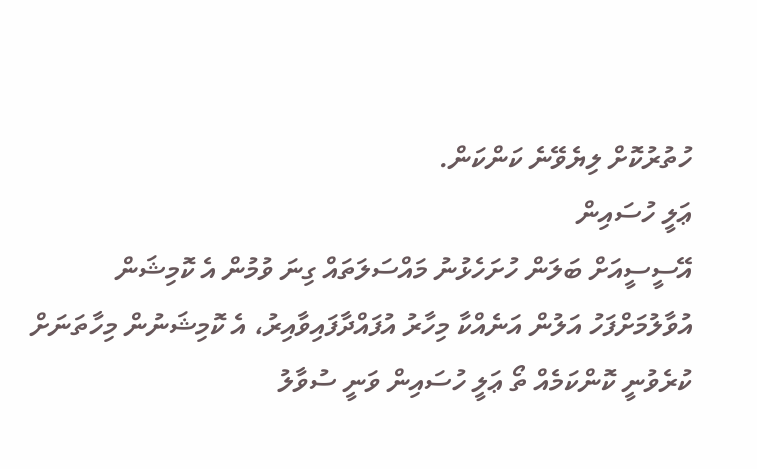ހުތުރުކޮށް ލިޔެވޭނެ ކަންކަން.
ޢަލީ ހުސައިން
އޭސީސީއަށް ބަލަން ހުށަހެޅުނު މައްސަލަތައް ގިނަ ވުމުން އެ ކޮމިޝަން އުވާލުމަށްފަހު އަލުން އަނެއްކާ މިހާރު އުފައްދާފައިވާއިރު، އެ ކޮމިޝަނުން މިހާތަނަށް ކުރެވުނީ ކޮންކަމެއް ތޯ ޢަލީ ހުސައިން ވަނީ ސުވާލު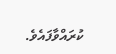ކުރައްވާފައެވެ.